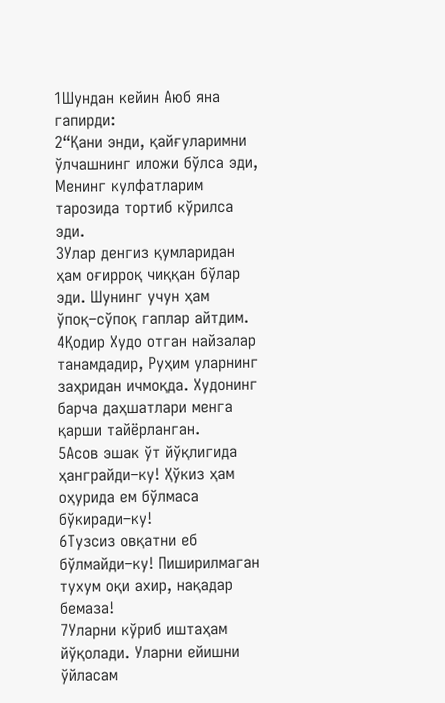1Шундан кейин Аюб яна гапирди:
2“Қани энди, қайғуларимни ўлчашнинг иложи бўлса эди, Менинг кулфатларим тарозида тортиб кўрилса эди.
3Улар денгиз қумларидан ҳам оғирроқ чиққан бўлар эди. Шунинг учун ҳам ўпоқ–сўпоқ гаплар айтдим.
4Қодир Худо отган найзалар танамдадир, Руҳим уларнинг заҳридан ичмоқда. Худонинг барча даҳшатлари менга қарши тайёрланган.
5Асов эшак ўт йўқлигида ҳанграйди–ку! Ҳўкиз ҳам оҳурида ем бўлмаса бўкиради–ку!
6Тузсиз овқатни еб бўлмайди–ку! Пиширилмаган тухум оқи ахир, нақадар бемаза!
7Уларни кўриб иштаҳам йўқолади. Уларни ейишни ўйласам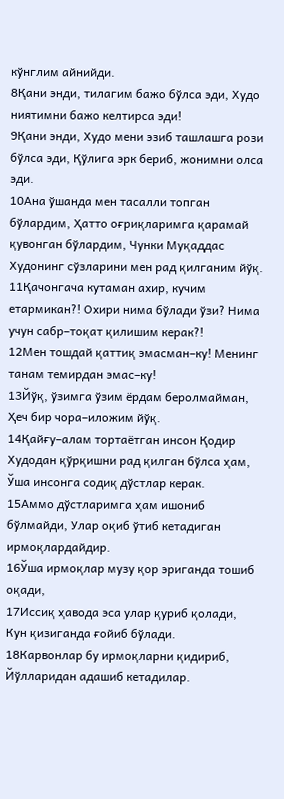кўнглим айнийди.
8Қани энди, тилагим бажо бўлса эди, Худо ниятимни бажо келтирса эди!
9Қани энди, Худо мени эзиб ташлашга рози бўлса эди, Қўлига эрк бериб, жонимни олса эди.
10Ана ўшанда мен тасалли топган бўлардим, Ҳатто оғриқларимга қарамай қувонган бўлардим, Чунки Муқаддас Худонинг сўзларини мен рад қилганим йўқ.
11Қачонгача кутаман ахир, кучим етармикан?! Охири нима бўлади ўзи? Нима учун сабр–тоқат қилишим керак?!
12Мен тошдай қаттиқ эмасман–ку! Менинг танам темирдан эмас–ку!
13Йўқ, ўзимга ўзим ёрдам беролмайман, Ҳеч бир чора–иложим йўқ.
14Қайғу–алам тортаётган инсон Қодир Худодан қўрқишни рад қилган бўлса ҳам, Ўша инсонга содиқ дўстлар керак.
15Аммо дўстларимга ҳам ишониб бўлмайди, Улар оқиб ўтиб кетадиган ирмоқлардайдир.
16Ўша ирмоқлар музу қор эриганда тошиб оқади,
17Иссиқ ҳавода эса улар қуриб қолади, Кун қизиганда ғойиб бўлади.
18Карвонлар бу ирмоқларни қидириб, Йўлларидан адашиб кетадилар.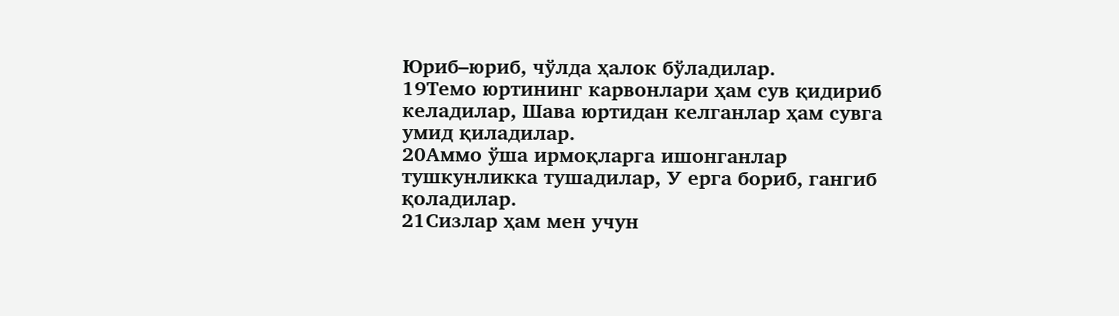Юриб–юриб, чўлда ҳалок бўладилар.
19Темо юртининг карвонлари ҳам сув қидириб келадилар, Шава юртидан келганлар ҳам сувга умид қиладилар.
20Аммо ўша ирмоқларга ишонганлар тушкунликка тушадилар, У ерга бориб, гангиб қоладилар.
21Сизлар ҳам мен учун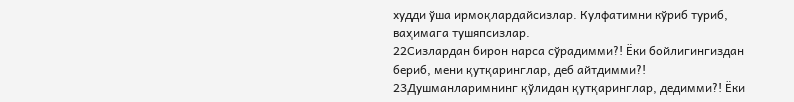худди ўша ирмоқлардайсизлар. Кулфатимни кўриб туриб, ваҳимага тушяпсизлар.
22Сизлардан бирон нарса сўрадимми?! Ёки бойлигингиздан бериб, мени қутқаринглар, деб айтдимми?!
23Душманларимнинг қўлидан қутқаринглар, дедимми?! Ёки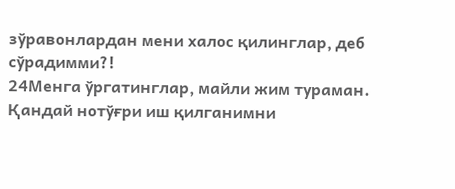зўравонлардан мени халос қилинглар, деб сўрадимми?!
24Менга ўргатинглар, майли жим тураман. Қандай нотўғри иш қилганимни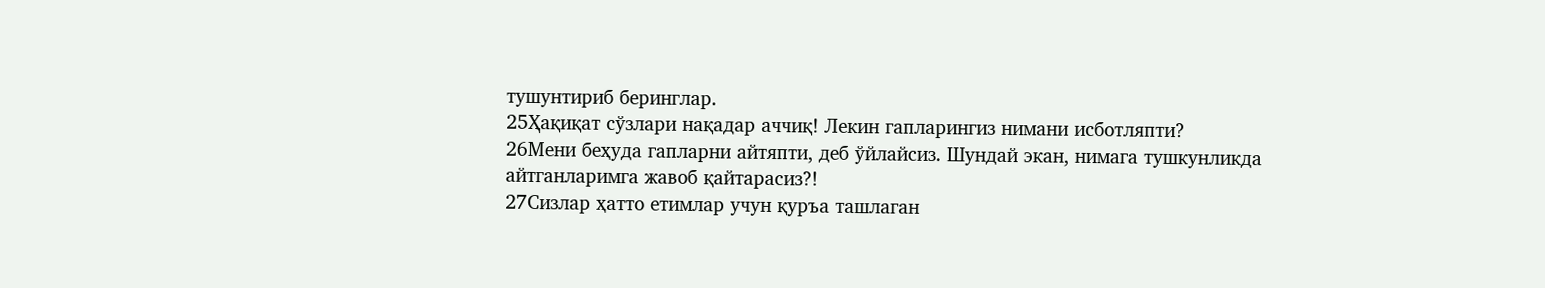тушунтириб беринглар.
25Ҳақиқат сўзлари нақадар аччиқ! Лекин гапларингиз нимани исботляпти?
26Мени беҳуда гапларни айтяпти, деб ўйлайсиз. Шундай экан, нимага тушкунликда айтганларимга жавоб қайтарасиз?!
27Сизлар ҳатто етимлар учун қуръа ташлаган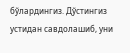бўлардингиз. Дўстингиз устидан савдолашиб, уни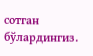сотган бўлардингиз.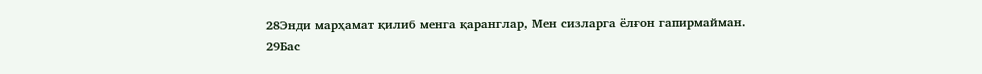28Энди марҳамат қилиб менга қаранглар, Мен сизларга ёлғон гапирмайман.
29Бас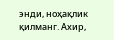энди, ноҳақлик қилманг. Ахир,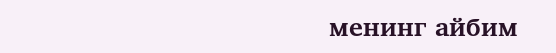менинг айбим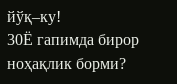йўқ–ку!
30Ё гапимда бирор ноҳақлик борми?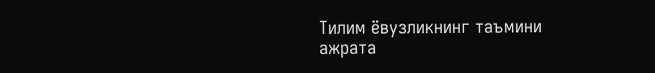Тилим ёвузликнинг таъмини ажрата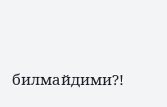билмайдими?!